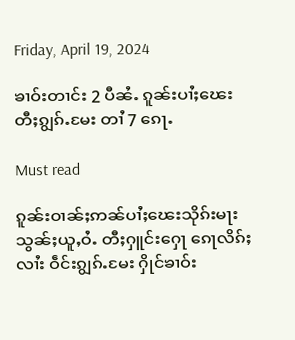Friday, April 19, 2024

ၶၢဝ်းတၢင်း 2 ပီၼႆႉ ၵူၼ်းပၢႆႈၽေး တီႈၵျွၵ်ႉမႄး တၢႆ 7 ၵေႃႉ

Must read

ၵူၼ်းဝၢၼ်ႈဢၼ်ပၢႆႈၽေးသိုၵ်းမႃးသွၼ်ႈယူႇဝႆႉ တီႈႁူင်းႁေႃ ၵေႃလိၵ်ႈလၢႆး ဝဵင်းၵျွၵ်ႉမႄး ႁိုင်ၶၢဝ်း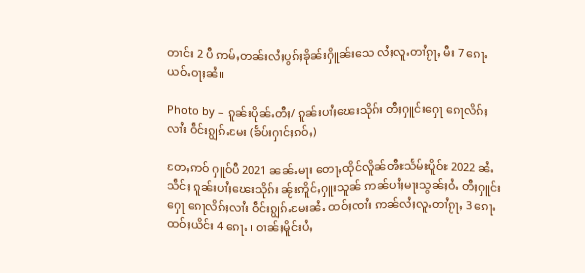တၢင်း 2 ပီ ဢမ်ႇတၼ်းလႆႈပွၵ်ႈၶိုၼ်းႁိူၼ်းသေ လႆႈလူႉတၢႆၵႂႃႇ မီး 7 ၵေႃႉယဝ်ႉဝႃႈၼႆ။

Photo by – ၵူၼ်းပိုၼ်ႉတီႈ/ ၵူၼ်းပၢႆႈၽေးသိုၵ်း တီႈႁူင်းႁေႃ ၵေႃလိၵ်ႈလၢႆး ဝဵင်းၵျွၵ်ႉမႄး (ၶႅပ်းႁၢင်ႈၵဝ်ႇ)

တႄႇဢဝ် ႁူဝ်ပီ 2021 ၼၼ်ႉမႃး တေႃႇထိုင်လိူၼ်ၻီႊသႅမ်ႊပိူဝ်ႊ 2022 ၼႆႉသဵင်ႈ ၵူၼ်းပၢႆႈၽေးသိုၵ်း ၼႂ်းဢိူင်ႇႁူးသူၼ် ဢၼ်ပၢႆႈမႃးသွၼ်ႈဝႆႉ တီႈႁူင်းႁေႃ ၵေႃလိၵ်ႈလၢႆး ဝဵင်းၵျွၵ်ႉမႄးၼႆႉ ထဝ်ႈၸၢႆး ဢၼ်လႆႈလူႉတၢႆၵႂႃႇ 3 ၵေႃႉ ထဝ်ႈယိင်း 4 ၵေႃႉ ၊ ဝၢၼ်ႈမိူင်းပႆႇ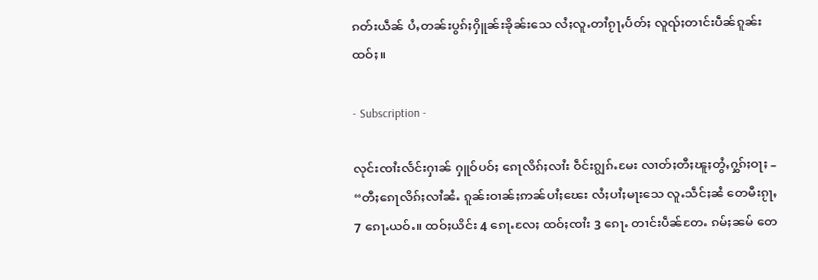ၵတ်းယဵၼ် ပႆႇတၼ်းပွၵ်ႈႁိူၼ်းၶိုၼ်းသေ လႆႈလူႉတၢႆၵႂႃႇပႅတ်ႈ လူၺ်ႈတၢင်းပဵၼ်ၵူၼ်းထဝ်ႈ။

- Subscription -

လုင်းၸၢႆးလႅင်းႁၢၼ် ႁူဝ်ပဝ်ႈ ၵေႃလိၵ်ႈလၢႆး ဝဵင်းၵျွၵ်ႉမႄး လၢတ်ႈတီႈၽူႈတွႆႇႁွၵ်ႈဝႃႈ – “တီႈၵေႃလိၵ်ႈလၢႆၼႆႉ ၵူၼ်းဝၢၼ်ႈဢၼ်ပၢႆႈၽေး လႆႈပၢႆႈမႃးသေ လူႉသဵင်ႈၼႆ တေမီးၵႂႃႇ 7 ၵေႃႉယဝ်ႉ။ ထဝ်ႈယိင်း 4 ၵေႃႉလႄႈ ထဝ်ႈၸၢႆး 3 ၵေႃႉ တၢင်းပဵၼ်တႄႉ ၵမ်ႈၼမ် တေ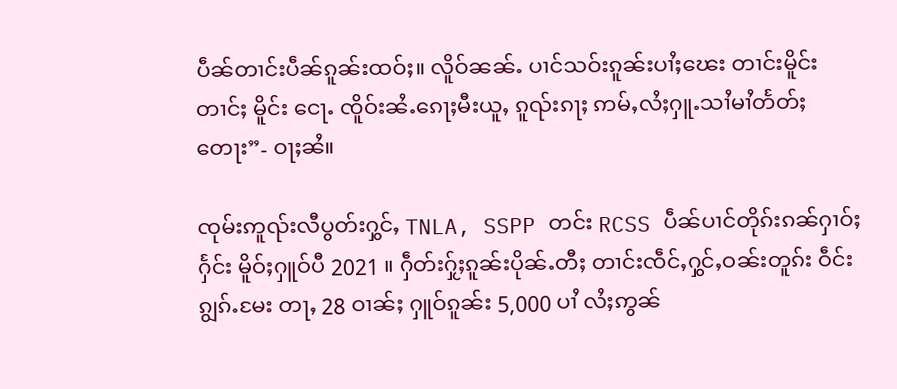ပဵၼ်တၢင်းပဵၼ်ၵူၼ်းထဝ်ႈ။ လိူဝ်ၼၼ်ႉ ပၢင်သဝ်းၵူၼ်းပၢႆႈၽေး တၢင်းမိူင်းတၢင်ႈ မိူင်း ငေႃႉ ၸိူဝ်းၼႆႉၵေႃႈမီးယူႇ ၵူၺ်းၵႃႈ ဢမ်ႇလႆႈႁူႉသၢႆမၢႆတႅတ်ႈတေႃး”- ဝႃႈၼႆ။

ၸုမ်းဢူၺ်းလီပွတ်းႁွင်ႇ TNLA, SSPP တင်း RCSS ပဵၼ်ပၢင်တိုၵ်းၵၼ်ႁၢဝ်ႈႁႅင်း မိူဝ်ႈႁူဝ်ပီ 2021 ။ ႁဵတ်းႁႂ်ႈၵူၼ်းပိုၼ်ႉတီႈ တၢင်းၸဵင်ႇႁွင်ႇဝၼ်းတူၵ်း ဝဵင်းၵျွၵ်ႉမႄး တႃႇ 28 ဝၢၼ်ႈ ႁူဝ်ၵူၼ်း 5,000 ပၢႆ လႆႈဢွၼ်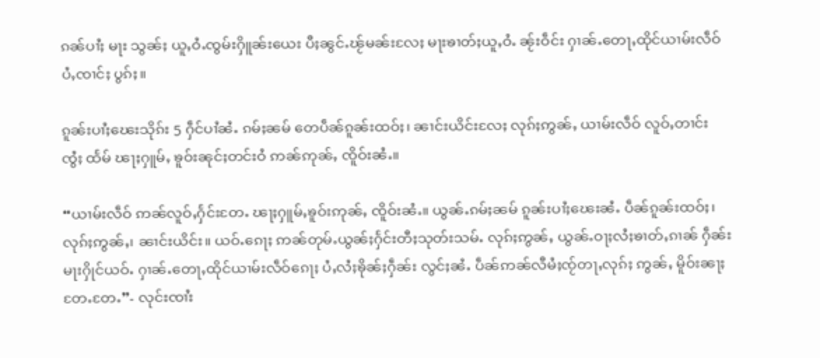ၵၼ်ပၢႆႈ မႃး သွၼ်ႈ ယူႇဝႆႉၸွမ်းႁိူၼ်းယေး ပီႈၼွင်ႉၽႂ်မၼ်းလႄႈ မႃးၶၢတ်ႈယူႇဝႆႉ ၼႂ်းဝဵင်း ႁၢၼ်ႉတေႃႇထိုင်ယၢမ်းလဵဝ် ပႆႇၸၢင်ႈ ပွၵ်ႈ။

ၵူၼ်းပၢႆႈၽေးသိုၵ်း 5 ႁဵင်ပၢႆၼႆႉ ၵမ်ႈၼမ် တေပဵၼ်ၵူၼ်းထဝ်ႈ၊ ၼၢင်းယိင်းလႄႈ လုၵ်ႈဢွၼ်ႇ ယၢမ်းလဵဝ် လူဝ်ႇတၢင်း ၸွႆႈ ထႅမ် ၽႃႈႁူမ်ႇ ၶူဝ်းၼုင်ႈတင်းဝႆ ဢၼ်ဢုၼ်ႇ ၸိူဝ်းၼႆႉ။

“ယၢမ်းလဵဝ် ဢၼ်လူဝ်ႇႁႅင်းတႄႉ ၽႃႈႁူမ်ႇၶူဝ်းဢုၼ်ႇ ၸိူဝ်းၼႆႉ။ ယွၼ်ႉၵမ်ႈၼမ် ၵူၼ်းပၢႆႈၽေးၼႆႉ ပဵၼ်ၵူၼ်းထဝ်ႈ၊ လုၵ်ႈဢွၼ်ႇ၊ ၼၢင်းယိင်း။ ယဝ်ႉၵေႃႈ ဢၼ်တုမ်ႉယွၼ်ႈႁႅင်းတီႈသုတ်းသမ်ႉ လုၵ်ႈဢွၼ်ႇ ယွၼ်ႉဝႃႈလႆႈၶၢတ်ႇၵၢၼ် ႁဵၼ်းမႃးႁိုင်ယဝ်ႉ ႁၢၼ်ႉတေႃႇထိုင်ယၢမ်းလဵဝ်ၵေႃႈ ပႆႇလႆႈၶိုၼ်ႈႁဵၼ်း လွင်ႈၼႆႉ ပဵၼ်ဢၼ်လီမႆႈၸႂ်တႃႇလုၵ်ႈ ဢွၼ်ႇ မိူဝ်းၼႃႈတႄႉတႄႉ”- လုင်းၸၢႆး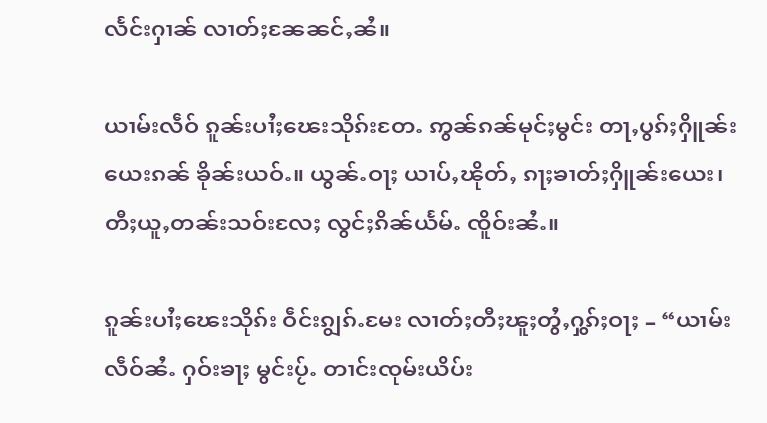လႅင်းႁၢၼ် လၢတ်ႈၼႄၼင်ႇၼႆ။

ယၢမ်းလဵဝ် ၵူၼ်းပၢႆႈၽေးသိုၵ်းတႄႉ ဢွၼ်ၵၼ်မုင်ႈမွင်း တႃႇပွၵ်ႈႁိူၼ်းယေးၵၼ် ၶိုၼ်းယဝ်ႉ။ ယွၼ်ႉဝႃႈ ယၢပ်ႇၽိုတ်ႇ ၵႃႈၶၢတ်ႈႁိူၼ်းယေး၊ တီႈယူႇတၼ်းသဝ်းလႄႈ လွင်ႈၵိၼ်ယႅမ်ႉ ၸိူဝ်းၼႆႉ။

ၵူၼ်းပၢႆႈၽေးသိုၵ်း ဝဵင်းၵျွၵ်ႉမႄး လၢတ်ႈတီႈၽူႈတွႆႇႁွၵ်ႈဝႃႈ – “ယၢမ်းလဵဝ်ၼႆႉ ႁဝ်းၶႃႈ မွင်းပႂ်ႉ တၢင်းၸုမ်းယိပ်း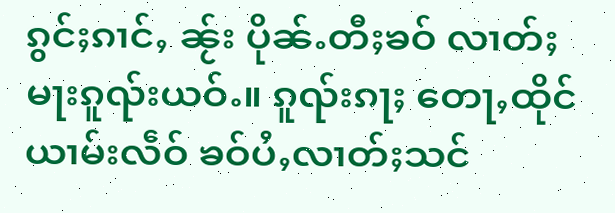ၵွင်ႈၵၢင်ႇ ၼႂ်း ပိုၼ်ႉတီႈၶဝ် လၢတ်ႈမႃးၵူၺ်းယဝ်ႉ။ ၵူၺ်းၵႃႈ တေႃႇထိုင်ယၢမ်းလဵဝ် ၶဝ်ပႆႇလၢတ်ႈသင်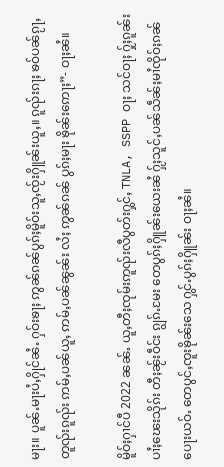မႃး။ ပူၼ်ႉမႃးပႆႇႁိုင်ၼႆႉ ႁဝ်းၶႃႈ ဢွၼ်ၵၼ်ပွၵ်ႈမိူဝ်းသူႇၸႂ်းႁိူၼ်းယူႇ။ ၵူၺ်းၵႃႈ ၶဝ်ပၼ်ၵႂႃႇတူၺ်းၵူၺ်း ဢမ်ႇပၼ်ယူႇ ဢမ်ႇပၼ်ၼွၼ်း လႆႈ ဢွၼ်ၵၼ် ပွၵ်ႈမႃး ၶိုၼ်းဢေႃႈ”- ဝႃႈၼႆ။

မိူဝ်ႈႁၢင်ပီ 2022 ၼၼ်ႉ ယူႇတီႈၸုမ်းဢူၺ်းလီပွတ်းႁွင်ႇ TNLA, SSPP ဝႃႈ သင်ဝႃႈ ႁႂ်ႈၵူၼ်းပၢႆႈၽေးသိုၵ်း တီႈၼႂ်းဝဵင်း ၵျွၵ်ႉမႄး တေပွၵ်ႈႁိူၼ်းယေးၼႆ ႁႂ်ႈသူင်ႇပၼ်သဵၼ်ႈမၢႆၸိုဝ်ႈၵၼ် ပေႃးယဝ်ႉ တေပွင်ႇၸူးၶိုၼ်းသေ ႁွင်ႉပွၵ်ႈႁိူၼ်း ဝႃႈၼႆ။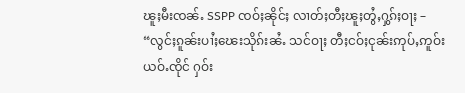ၽူႈမီးၸၼ်ႉ SSPP ၸဝ်ႈၼိုင်ႈ လၢတ်ႈတီႈၽူႈတွႆႇႁွၵ်ႈဝႃႈ – “လွင်ႈၵူၼ်းပၢႆႈၽေးသိုၵ်းၼႆႉ သင်ဝႃႈ တီႈငဝ်ႈငုၼ်းဢုပ်ႇဢူဝ်း ယဝ်ႉၸိုင် ႁဝ်း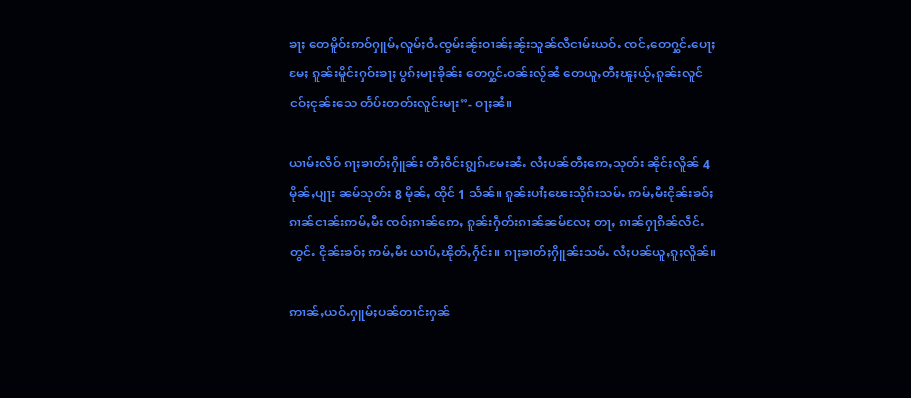ၶႃႈ တေမိူဝ်းဢဝ်ႁူမ်ႇလူမ်ႈဝႆႉၸွမ်းၼႂ်းဝၢၼ်ႈၼႂ်းသူၼ်လီငၢမ်းယဝ်ႉ ၸင်ႇတေႁွင်ႉပေႃႈမႄႈ ၵူၼ်းမိူင်းႁဝ်းၶႃႈ ပွၵ်ႈမႃးၶိုၼ်း တေႁွင်ႉဝၼ်းလႂ်ၼႆ တေယူႇတီႈၽူႈယႂ်ႇၵူၼ်းလူင်ငဝ်ႈငုၼ်းသေ တႅပ်းတတ်းလူင်းမႃး”- ဝႃႈၼႆ။

ယၢမ်းလဵဝ် ၵႃႈၶၢတ်ႈႁိူၼ်း တီႈဝဵင်းၵျွၵ်ႉမႄးၼႆႉ လႆႈပၼ်တီႈဢေႇသုတ်း ၼိုင်ႈလိူၼ် 4 မိုၼ်ႇပျႃး ၼမ်သုတ်း 8 မိုၼ်ႇ ထိုင် 1 သႅၼ်။ ၵူၼ်းပၢႆႈၽေးသိုၵ်းသမ်ႉ ဢမ်ႇမီးငိုၼ်းၶဝ်ႈ ၵၢၼ်ငၢၼ်းဢမ်ႇမီး ၸဝ်ႈၵၢၼ်ဢေႇ ၵူၼ်းႁဵတ်းၵၢၼ်ၼမ်လႄႈ တႃႇ ၵၢၼ်ႁႃၵိၼ်လဵင်ႉတွင်ႉ ငိုၼ်းၶဝ်ႈ ဢမ်ႇမီး ယၢပ်ႇၽိုတ်ႇႁႅင်း။ ၵႃႈၶၢတ်ႈႁိူၼ်းသမ်ႉ လႆႈပၼ်ယူႇၵူႈလိူၼ်။

ဢၢၼ်ႇယဝ်ႉႁူမ်ႈပၼ်တၢင်းႁၼ်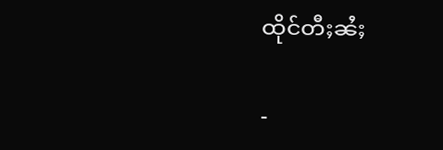ထိုင်တီႈၼႆႈ

-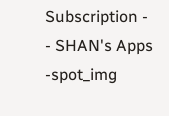Subscription -
- SHAN's Apps -spot_img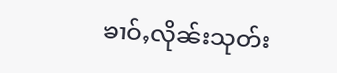ၶၢဝ်ႇလိုၼ်းသုတ်း